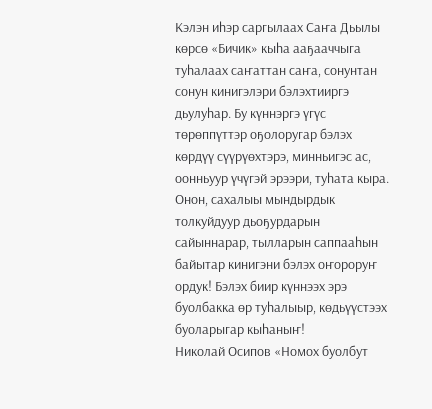Кэлэн иһэр саргылаах Саҥа Дьылы көрсө «Бичик» кыһа ааҕааччыга туһалаах саҥаттан саҥа, сонунтан сонун кинигэлэри бэлэхтииргэ дьулуһар. Бу күннэргэ үгүс төрөппүттэр оҕолоругар бэлэх көрдүү сүүрүөхтэрэ, минньигэс ас, оонньуур үчүгэй эрээри, туһата кыра. Онон, сахалыы мындырдык толкуйдуур дьоҕурдарын сайыннарар, тылларын саппааһын байытар кинигэни бэлэх оҥороруҥ ордук! Бэлэх биир күннээх эрэ буолбакка өр туһалыыр, көдьүүстээх буоларыгар кыһаныҥ!
Николай Осипов «Номох буолбут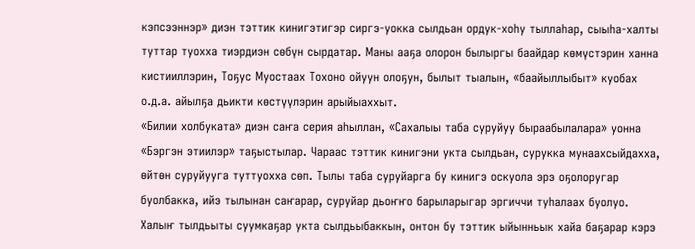кэпсээннэр» диэн тэттик кинигэтигэр сиргэ-уокка сылдьан ордук-хоһу тыллаһар, сыыһа-халты туттар туохха тиэрдиэн сөбүн сырдатар. Маны ааҕа олорон былыргы баайдар көмүстэрин ханна кистииллэрин, Тоҕус Муостаах Тохоно ойуун олоҕун, былыт тыалын, «баайыллыбыт» куобах о.д.а. айылҕа дьикти көстүүлэрин арыйыаххыт.
«Билии холбуката» диэн саҥа серия аһыллан, «Сахалыы таба суруйуу быраабылалара» уонна «Бэргэн этиилэр» таҕыстылар. Чараас тэттик кинигэни укта сылдьан, сурукка мунаахсыйдахха, өйтөн суруйууга туттуохха сөп. Тылы таба суруйарга бу кинигэ оскуола эрэ оҕолоругар буолбакка, ийэ тылынан саҥарар, суруйар дьоҥҥо барыларыгар эргиччи туһалаах буолуо. Халыҥ тылдьыты суумкаҕар укта сылдьыбаккын, онтон бу тэттик ыйынньык хайа баҕарар кэрэ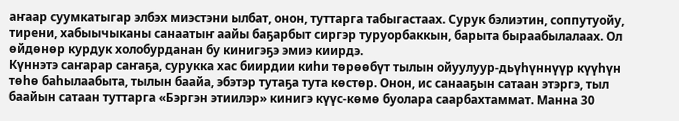аҥаар суумкатыгар элбэх миэстэни ылбат, онон, туттарга табыгастаах. Сурук бэлиэтин, соппутуойу, тирени, хабыычыканы санаатыҥ аайы баҕарбыт сиргэр туруорбаккын, барыта быраабылалаах. Ол өйдөнөр курдук холобурданан бу кинигэҕэ эмиэ киирдэ.
Күннэтэ саҥарар саҥаҕа, сурукка хас биирдии киһи төрөөбүт тылын ойуулуур-дьүһүннүүр күүһүн төһө баһылаабыта, тылын баайа, эбэтэр тутаҕа тута көстөр. Онон, ис санааҕын сатаан этэргэ, тыл баайын сатаан туттарга «Бэргэн этиилэр» кинигэ күүс-көмө буолара саарбахтаммат. Манна 30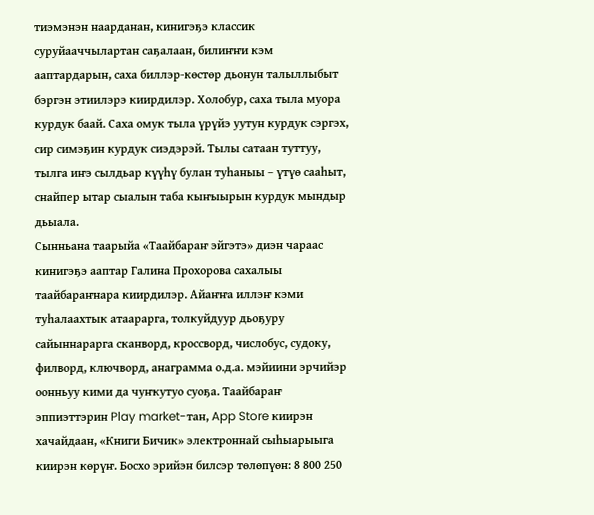тиэмэнэн наарданан, кинигэҕэ классик суруйааччылартан саҕалаан, билиҥҥи кэм ааптардарын, саха биллэр-көстөр дьонун талыллыбыт бэргэн этиилэрэ киирдилэр. Холобур, саха тыла муора курдук баай. Саха омук тыла үрүйэ уутун курдук сэргэх, сир симэҕин курдук сиэдэрэй. Тылы сатаан туттуу, тылга иҥэ сылдьар күүһү булан туһаныы – үтүө сааһыт, снайпер ытар сыалын таба кыҥыырын курдук мындыр дьыала.
Сынньана таарыйа «Таайбараҥ эйгэтэ» диэн чараас кинигэҕэ ааптар Галина Прохорова сахалыы таайбараҥнара киирдилэр. Айаҥҥа иллэҥ кэми туһалаахтык атаарарга, толкуйдуур дьоҕуру сайыннарарга сканворд, кроссворд, числобус, судоку, филворд, ключворд, анаграмма о.д.а. мэйиини эрчийэр оонньуу кими да чуҥкутуо суоҕа. Таайбараҥ эппиэттэрин Play market-тан, App Store киирэн хачайдаан, «Книги Бичик» электроннай сыһыарыыга киирэн көрүҥ. Босхо эрийэн билсэр төлөпүөн: 8 800 250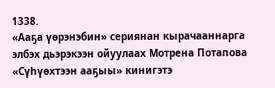1338.
«Ааҕа үөрэнэбин» сериянан кырачааннарга элбэх дьэрэкээн ойуулаах Мотрена Потапова «Сүһүөхтээн ааҕыы» кинигэтэ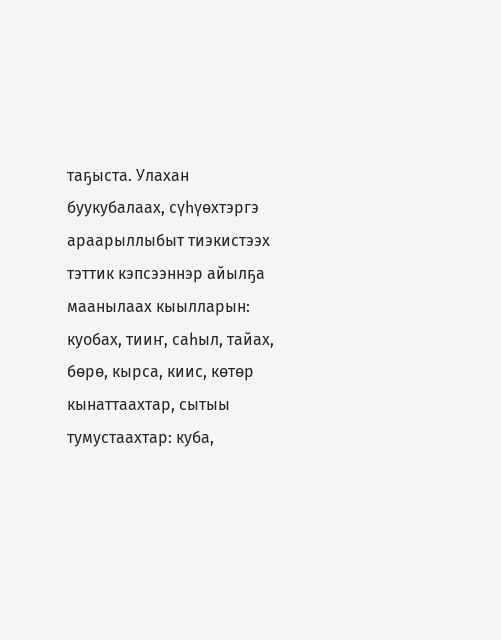таҕыста. Улахан буукубалаах, сүһүөхтэргэ араарыллыбыт тиэкистээх тэттик кэпсээннэр айылҕа маанылаах кыылларын: куобах, тииҥ, саһыл, тайах, бөрө, кырса, киис, көтөр кынаттаахтар, сытыы тумустаахтар: куба,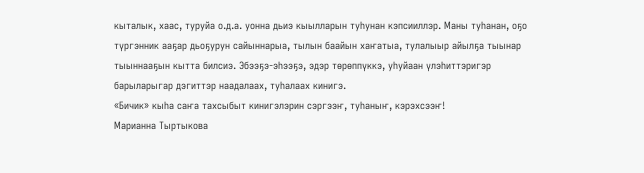кыталык, хаас, туруйа о.д.а. уонна дьиэ кыылларын туһунан кэпсииллэр. Маны туһанан, оҕо түргэнник ааҕар дьоҕурун сайыннарыа, тылын баайын хаҥатыа, тулалыыр айылҕа тыынар тыыннааҕын кытта билсиэ. Эбээҕэ-эһээҕэ, эдэр төрөппүккэ, уһуйаан үлэһиттэригэр барыларыгар дэгиттэр наадалаах, туһалаах кинигэ.
«Бичик» кыһа саҥа тахсыбыт кинигэлэрин сэргээҥ, туһаныҥ, кэрэхсээҥ!
Марианна Тыртыкова